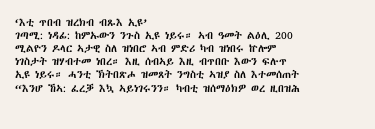‘እቲ ጥበብ ዝረክብ ብጹእ ኢዩ’
ገጣሚ: ነዳፊ: ከምኡውን ንጉስ ኢዩ ነይሩ። ኣብ ዓመት ልዕሊ 200 ሚልዮን ዶላር ኣታዊ ስለ ዝነበሮ ኣብ ምድሪ ካብ ዝነበሩ ኵሎም ነገስታት ዝሃብተመ ነበረ። እዚ ሰብኣይ እዚ ብጥበቡ እውን ፍሉጥ ኢዩ ነይሩ። ሓንቲ ኽትበጽሖ ዝመጸት ንግስቲ ኣዝያ ስለ እተመሰጠት “እንሆ ኸኣ: ፈረቓ እኳ ኣይነገሩንን። ካብቲ ዝሰማዕክዎ ወረ ዚበዝሕ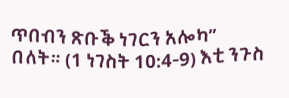ጥበብን ጽቡቕ ነገርን አሎካ” በለት። (1 ነገስት 10:4-9) እቲ ንጉስ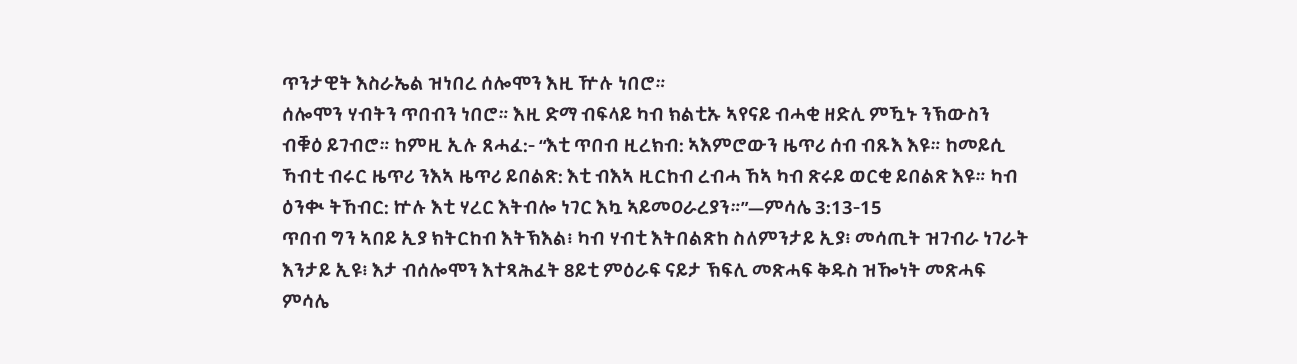ጥንታዊት እስራኤል ዝነበረ ሰሎሞን እዚ ዅሉ ነበሮ።
ሰሎሞን ሃብትን ጥበብን ነበሮ። እዚ ድማ ብፍላይ ካብ ክልቲኡ ኣየናይ ብሓቂ ዘድሊ ምዃኑ ንኽውስን ብቑዕ ይገብሮ። ከምዚ ኢሉ ጸሓፈ:- “እቲ ጥበብ ዚረክብ: ኣእምሮውን ዜጥሪ ሰብ ብጹእ እዩ። ከመይሲ ኻብቲ ብሩር ዜጥሪ ንእኣ ዜጥሪ ይበልጽ: እቲ ብእኣ ዚርከብ ረብሓ ኸኣ ካብ ጽሩይ ወርቂ ይበልጽ እዩ። ካብ ዕንቊ ትኸብር: ኵሉ እቲ ሃረር እትብሎ ነገር እኳ ኣይመዐራረያን።”—ምሳሌ 3:13-15
ጥበብ ግን ኣበይ ኢያ ክትርከብ እትኽእል፧ ካብ ሃብቲ እትበልጽከ ስለምንታይ ኢያ፧ መሳጢት ዝገብራ ነገራት እንታይ ኢዩ፧ እታ ብሰሎሞን እተጻሕፈት 8ይቲ ምዕራፍ ናይታ ኽፍሊ መጽሓፍ ቅዱስ ዝዀነት መጽሓፍ ምሳሌ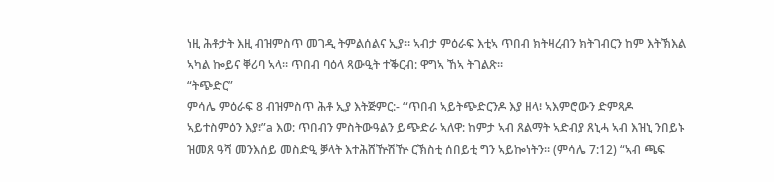ነዚ ሕቶታት እዚ ብዝምስጥ መገዲ ትምልሰልና ኢያ። ኣብታ ምዕራፍ እቲኣ ጥበብ ክትዛረብን ክትገብርን ከም እትኽእል ኣካል ኰይና ቐሪባ ኣላ። ጥበብ ባዕላ ጻውዒት ተቕርብ: ዋግኣ ኸኣ ትገልጽ።
“ትጭድር”
ምሳሌ ምዕራፍ 8 ብዝምስጥ ሕቶ ኢያ እትጅምር:- “ጥበብ ኣይትጭድርንዶ እያ ዘላ፧ ኣእምሮውን ድምጻዶ ኣይተስምዕን እያ፧”a እወ: ጥበብን ምስትውዓልን ይጭድራ ኣለዋ: ከምታ ኣብ ጸልማት ኣድብያ ጸኒሓ ኣብ እዝኒ ንበይኑ ዝመጸ ዓሻ መንእሰይ መስድዒ ቓላት እተሕሸዅሽዅ ርኽስቲ ሰበይቲ ግን ኣይኰነትን። (ምሳሌ 7:12) “ኣብ ጫፍ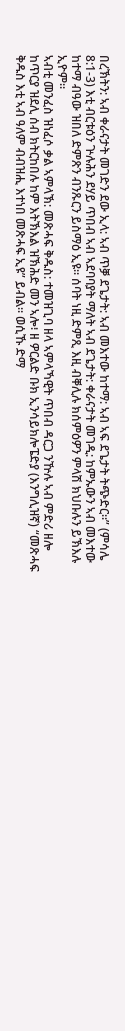በረኽትን: ኣብ ቀራናታት መገድን ደው ኢላ: ኣብ ጥቓ ደጌታት: ኣብ መእተው ከተማ: ኣብ ኣፍ ደጌታት ትጭድር።” (ምሳሌ 8:1-3) እቲ ብርቱዕን ጕሉሕን ደሃይ ጥበብ ኣብ ኣደባባያት ማለት ኣብ ደጌታት: ቀራናታት መገዲ: ከምኡውን ኣብ መእተው ከተማ ብዓው ዝበለ ድምጽን ብንጹርን ይስማዕ ኢዩ። ሰባት ነዚ ድምጺ እዚ ብቐሊሉ ክሰምዕዎን ምላሽ ክህቡሉን ይኽእሉ ኢዮም።
ኣብቲ መንፈስ ዝነፈሶ ቃል ኣምላኽ: መጽሓፍ ቅዱስ: ተመዝጊባ ዘላ ኣምላኻዊት ጥበብ ዳርጋ ንዅሉ ኣብ ምድሪ ዘሎ ከጥርያ ዝደሊ ሰብ ክትርከበሉ ከም እትኽእል ዝኽሕድ መን ኣሎ፧ ዘ ዎርልድ ቡክ ኢንሳይክሎፔድያ (እንግሊዝኛ) “መጽሓፍ ቅዱስ እቲ ኣብ ዓለም ብብዝሒ እተነበ መጽሓፍ ኢዩ” ይብል። ወሲኹ ድማ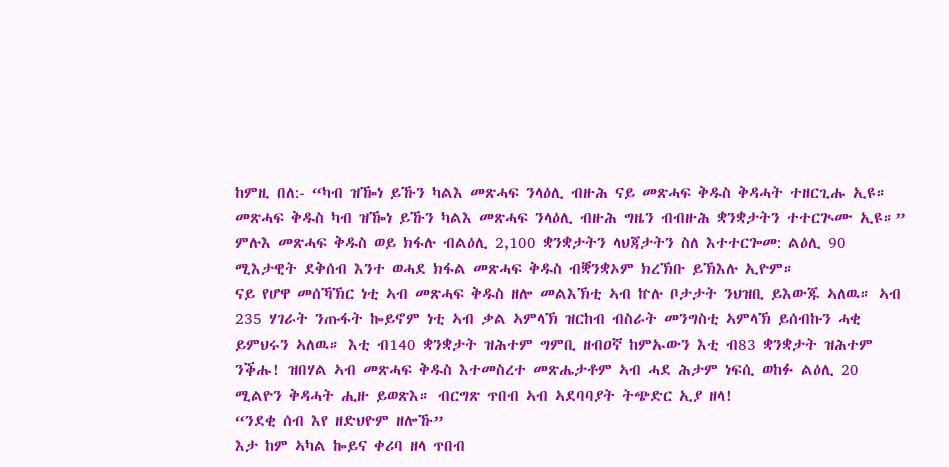ከምዚ በለ:- “ካብ ዝዀነ ይኹን ካልእ መጽሓፍ ንላዕሊ ብዙሕ ናይ መጽሓፍ ቅዱስ ቅዳሓት ተዘርጊሑ ኢዩ። መጽሓፍ ቅዱስ ካብ ዝዀነ ይኹን ካልእ መጽሓፍ ንላዕሊ ብዙሕ ግዜን ብብዙሕ ቋንቋታትን ተተርጒሙ ኢዩ።” ምሉእ መጽሓፍ ቅዱስ ወይ ክፋሉ ብልዕሊ 2,100 ቋንቋታትን ላህጃታትን ስለ እተተርጐመ: ልዕሊ 90 ሚእታዊት ደቅሰብ እንተ ወሓደ ክፋል መጽሓፍ ቅዱስ ብቛንቋኦም ክረኽቡ ይኽእሉ ኢዮም።
ናይ የሆዋ መሰኻኽር ነቲ ኣብ መጽሓፍ ቅዱስ ዘሎ መልእኽቲ ኣብ ኵሉ ቦታታት ንህዝቢ ይእውጁ ኣለዉ። ኣብ 235 ሃገራት ንጡፋት ኰይኖም ነቲ ኣብ ቃል ኣምላኽ ዝርከብ ብስራት መንግስቲ ኣምላኽ ይሰብኩን ሓቂ ይምህሩን ኣለዉ። እቲ ብ140 ቋንቋታት ዝሕተም ግምቢ ዘብዐኛ ከምኡውን እቲ ብ83 ቋንቋታት ዝሕተም ንቕሑ! ዝበሃል ኣብ መጽሓፍ ቅዱስ እተመስረተ መጽሔታቶም ኣብ ሓደ ሕታም ነፍሲ ወከፉ ልዕሊ 20 ሚልዮን ቅዳሓት ሒዙ ይወጽእ። ብርግጽ ጥበብ ኣብ ኣደባባያት ትጭድር ኢያ ዘላ!
“ንደቂ ሰብ እየ ዘድህዮም ዘሎኹ”
እታ ከም ኣካል ኰይና ቀሪባ ዘላ ጥበብ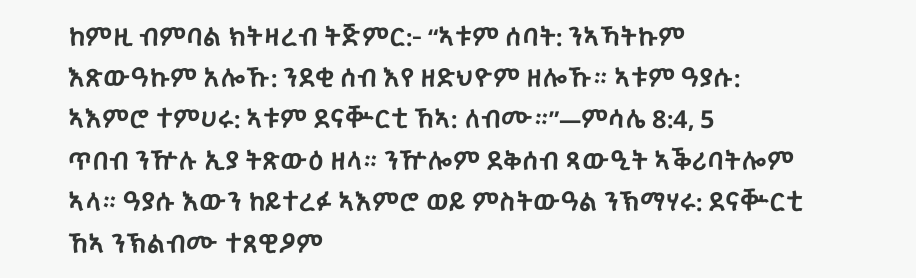ከምዚ ብምባል ክትዛረብ ትጅምር:- “ኣቱም ሰባት: ንኣኻትኩም እጽውዓኩም አሎኹ: ንደቂ ሰብ እየ ዘድህዮም ዘሎኹ። ኣቱም ዓያሱ: ኣእምሮ ተምሀሩ: ኣቱም ደናቝርቲ ኸኣ: ለብሙ።”—ምሳሌ 8:4, 5
ጥበብ ንዅሉ ኢያ ትጽውዕ ዘላ። ንዅሎም ደቅሰብ ጻውዒት ኣቕሪባትሎም ኣላ። ዓያሱ እውን ከይተረፉ ኣእምሮ ወይ ምስትውዓል ንኽማሃሩ: ደናቝርቲ ኸኣ ንኽልብሙ ተጸዊዖም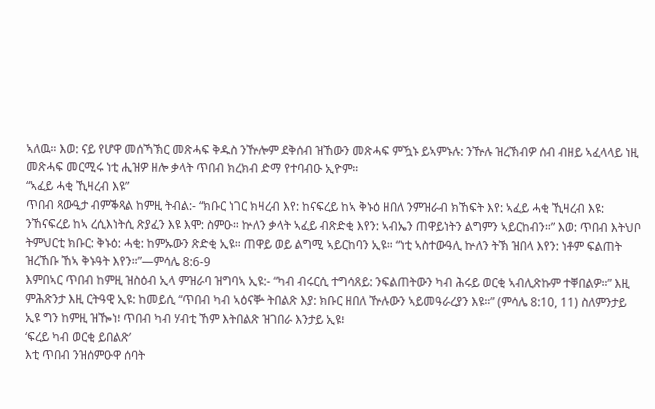ኣለዉ። እወ: ናይ የሆዋ መሰኻኽር መጽሓፍ ቅዱስ ንዅሎም ደቅሰብ ዝኸውን መጽሓፍ ምዃኑ ይኣምኑሉ: ንዅሉ ዝረኽብዎ ሰብ ብዘይ ኣፈላላይ ነዚ መጽሓፍ መርሚሩ ነቲ ሒዝዎ ዘሎ ቃላት ጥበብ ክረክብ ድማ የተባብዑ ኢዮም።
“ኣፈይ ሓቂ ኺዛረብ እዩ”
ጥበብ ጻውዒታ ብምቕጻል ከምዚ ትብል:- “ክቡር ነገር ክዛረብ እየ: ከናፍረይ ከኣ ቅኑዕ ዘበለ ንምዝራብ ክኸፍት እየ: ኣፈይ ሓቂ ኺዛረብ እዩ: ንኸናፍረይ ከኣ ረሲእነትሲ ጽያፈን እዩ እሞ: ስምዑ። ኵለን ቃላት ኣፈይ ብጽድቂ እየን: ኣብኤን ጠዋይነትን ልግምን ኣይርከብን።” እወ: ጥበብ እትህቦ ትምህርቲ ክቡር: ቅኑዕ: ሓቂ: ከምኡውን ጽድቂ ኢዩ። ጠዋይ ወይ ልግሚ ኣይርከባን ኢዩ። “ነቲ ኣስተውዓሊ ኵለን ትኽ ዝበላ እየን: ነቶም ፍልጠት ዝረኸቡ ኸኣ ቅኑዓት እየን።”—ምሳሌ 8:6-9
እምበኣር ጥበብ ከምዚ ዝስዕብ ኢላ ምዝራባ ዝግባኣ ኢዩ:- “ካብ ብሩርሲ ተግሳጸይ: ንፍልጠትውን ካብ ሕሩይ ወርቂ ኣብሊጽኩም ተቐበልዎ።” እዚ ምሕጽንታ እዚ ርትዓዊ ኢዩ: ከመይሲ “ጥበብ ካብ ኣዕናቝ ትበልጽ እያ: ክቡር ዘበለ ዅሉውን ኣይመዓራረያን እዩ።” (ምሳሌ 8:10, 11) ስለምንታይ ኢዩ ግን ከምዚ ዝዀነ፧ ጥበብ ካብ ሃብቲ ኸም እትበልጽ ዝገበራ እንታይ ኢዩ፧
‘ፍረይ ካብ ወርቂ ይበልጽ’
እቲ ጥበብ ንዝሰምዑዋ ሰባት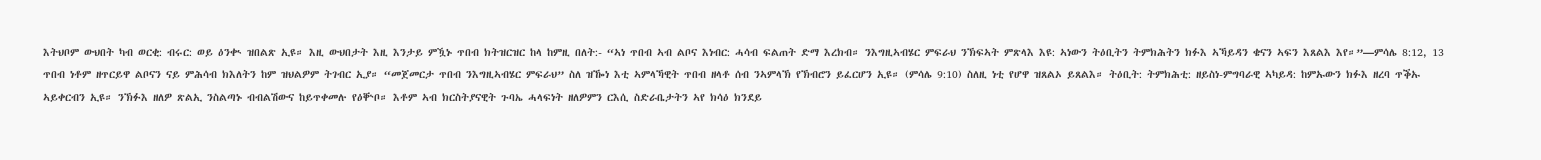እትህቦም ውህበት ካብ ወርቂ: ብሩር: ወይ ዕንቊ ዝበልጽ ኢዩ። እዚ ውህበታት እዚ እንታይ ምዃኑ ጥበብ ክትዝርዝር ከላ ከምዚ በለት:- “ኣነ ጥበብ ኣብ ልቦና እነብር: ሓሳብ ፍልጠት ድማ እረክብ። ንእግዚኣብሄር ምፍራህ ንኽፍኣት ምጽላእ እዩ: ኣነውን ትዕቢትን ትምክሕትን ክፉእ ኣኻይዳን ቄናን ኣፍን እጸልእ እየ።”—ምሳሌ 8:12, 13
ጥበብ ነቶም ዘጥርይዋ ልቦናን ናይ ምሕሳብ ክእለትን ከም ዝህልዎም ትገብር ኢያ። “መጀመርታ ጥበብ ንእግዚኣብሄር ምፍራህ” ስለ ዝዀነ እቲ ኣምላኻዊት ጥበብ ዘላቶ ሰብ ንኣምላኽ የኽብሮን ይፈርሆን ኢዩ። (ምሳሌ 9:10) ስለዚ ነቲ የሆዋ ዝጸልኦ ይጸልእ። ትዕቢት: ትምክሕቲ: ዘይስነ-ምግባራዊ ኣካይዳ: ከምኡውን ክፉእ ዘረባ ጥቕኡ ኣይቀርብን ኢዩ። ንኽፉእ ዘለዎ ጽልኢ ንስልጣኑ ብብልሽውና ከይጥቀመሉ የዕቝቦ። እቶም ኣብ ክርስትያናዊት ጉባኤ ሓላፍነት ዘለዎምን ርእሲ ስድራቤታትን ኣየ ክሳዕ ክንደይ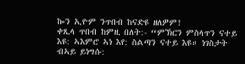ኰን ኢዮም ንጥበብ ከናድዩ ዘለዎም!
ቀጺላ ጥበብ ከምዚ በለት:- “ምኽርን ምስላጥን ናተይ እዩ: ኣእምሮ ኣነ እየ: ስልጣን ናተይ እዩ። ነገስታት ብኣይ ይነግሱ: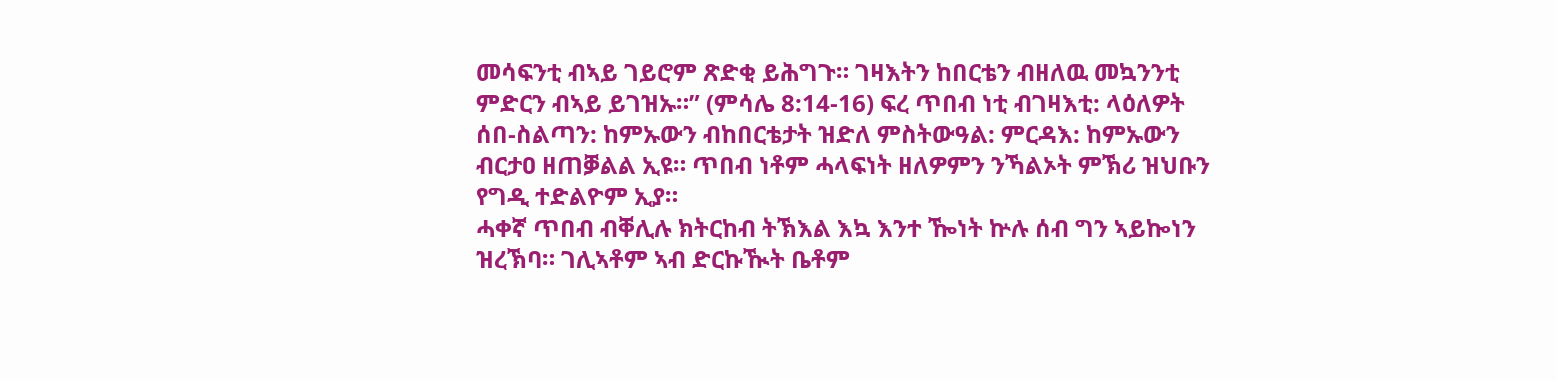መሳፍንቲ ብኣይ ገይሮም ጽድቂ ይሕግጉ። ገዛእትን ከበርቴን ብዘለዉ መኳንንቲ ምድርን ብኣይ ይገዝኡ።” (ምሳሌ 8:14-16) ፍረ ጥበብ ነቲ ብገዛእቲ: ላዕለዎት ሰበ-ስልጣን: ከምኡውን ብከበርቴታት ዝድለ ምስትውዓል: ምርዳእ: ከምኡውን ብርታዐ ዘጠቓልል ኢዩ። ጥበብ ነቶም ሓላፍነት ዘለዎምን ንኻልኦት ምኽሪ ዝህቡን የግዲ ተድልዮም ኢያ።
ሓቀኛ ጥበብ ብቐሊሉ ክትርከብ ትኽእል እኳ እንተ ዀነት ኵሉ ሰብ ግን ኣይኰነን ዝረኽባ። ገሊኣቶም ኣብ ድርኩዂት ቤቶም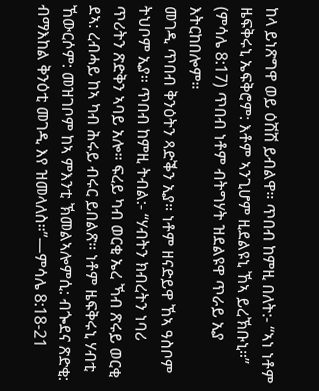ከላ ይነጽግዋ ወይ ዕሽሽ ይብልዋ። ጥበብ ከምዚ በለት:- “ኣነ ነቶም ዜፍቅሩኒ ኤፍቅሮም: እቶም ኣንጊሆም ዚደልዩኒ ኸኣ ይረኽቡኒ።” (ምሳሌ 8:17) ጥበብ ነቶም ብትግሃት ዝደልዩዋ ጥራይ ኢያ እትርከበሎም።
መገዲ ጥበብ ቅንዕትን ጻድቕን ኢያ። ነቶም ዘናድይዋ ኸኣ ዓስቦም ትህቦም ኢያ። ጥበብ ከምዚ ትብል:- “ሃብትን ክብረትን ነባሪ ጥሪትን ጽድቅን ኣባይ አሎ። ፍረይ ካብ ወርቂ ኤረ ኻብ ጽሩይ ወርቂ ደኣ: ረብሓይ ከኣ ካብ ሕሩይ ብሩር ይበልጽ። ነቶም ዜፍቅሩኒ ሃብቲ ኸውርሶም: መዝገቦም ከኣ ምእንቲ ኽመልኣሎምሲ: ብጐደና ጽድቂ: ብማእከል ቅንዕቲ መገዲ እየ ዝመላለስ።”—ምሳሌ 8:18-21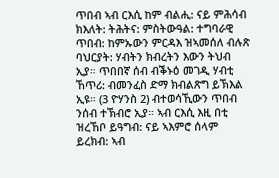ጥበብ ኣብ ርእሲ ከም ብልሒ: ናይ ምሕሳብ ክእለት: ትሕትና: ምስትውዓል: ተግባራዊ ጥበብ: ከምኡውን ምርዳእ ዝኣመሰለ ብሉጽ ባህርያት: ሃብትን ክብረትን እውን ትህብ ኢያ። ጥበበኛ ሰብ ብቕኑዕ መገዲ ሃብቲ ኸጥሪ: ብመንፈስ ድማ ክብልጽግ ይኽእል ኢዩ። (3 ዮሃንስ 2) ብተወሳኺውን ጥበብ ንሰብ ተኽብሮ ኢያ። ኣብ ርእሲ እዚ በቲ ዝረኸቦ ይዓግብ: ናይ ኣእምሮ ሰላም ይረክብ: ኣብ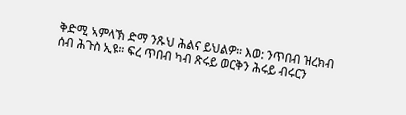ቅድሚ ኣምላኽ ድማ ንጹህ ሕልና ይህልዎ። እወ: ንጥበብ ዝረክብ ሰብ ሕጉስ ኢዩ። ፍረ ጥበብ ካብ ጽሩይ ወርቅን ሕሩይ ብሩርን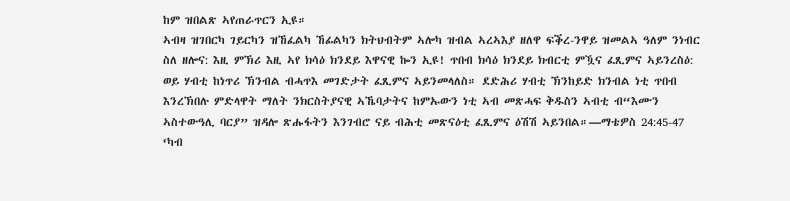ከም ዝበልጽ ኣየጠራጥርን ኢዩ።
ኣብዛ ዝገበርካ ገይርካን ዝኸፈልካ ኸፊልካን ክትህብትም ኣሎካ ዝብል ኣረኣእያ ዘለዋ ፍቕረ-ንዋይ ዝመልኣ ዓለም ንነብር ስለ ዘሎና: እዚ ምኽሪ እዚ ኣየ ክሳዕ ክንደይ እዋናዊ ኰን ኢዩ! ጥበብ ክሳዕ ክንደይ ክብርቲ ምዃና ፈጺምና ኣይንረስዕ: ወይ ሃብቲ ከነጥሪ ኽንብል ብሓጥእ መገድታት ፈጺምና ኣይንመላለስ። ደድሕሪ ሃብቲ ኽንከይድ ክንብል ነቲ ጥበብ እንረኽበሉ ምድላዋት ማለት ንክርስትያናዊ ኣኼባታትና ከምኡውን ነቲ ኣብ መጽሓፍ ቅዱስን ኣብቲ ብ“እሙን ኣስተውዓሊ ባርያ” ዝዳሎ ጽሑፋትን እንገብሮ ናይ ብሕቲ መጽናዕቲ ፈጺምና ዕሽሽ ኣይንበል።—ማቴዎስ 24:45-47
‘ካብ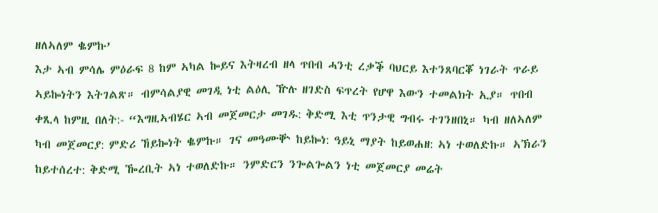ዘለኣለም ቈምኩ’
እታ ኣብ ምሳሌ ምዕራፍ 8 ከም ኣካል ኰይና እትዛረብ ዘላ ጥበብ ሓንቲ ረቃቕ ባህርይ እተንጸባርቖ ነገራት ጥራይ ኣይኰነትን እትገልጽ። ብምሳልያዊ መገዲ ነቲ ልዕሊ ዅሉ ዘገድስ ፍጥረት የሆዋ እውን ተመልክት ኢያ። ጥበብ ቀጺላ ከምዚ በለት:- “እግዚኣብሄር ኣብ መጀመርታ መገዱ: ቅድሚ እቲ ጥንታዊ ግብሩ ተገንዘበኒ። ካብ ዘለኣለም ካብ መጀመርያ: ምድሪ ኸይኰነት ቈምኩ። ገና መዓሙቝ ከይኰነ: ዓይኒ ማያት ከይወሐዘ: ኣነ ተወለድኩ። ኣኽራን ከይተሰረተ: ቅድሚ ዀረቢት ኣነ ተወለድኩ። ንምድርን ንጐልጐልን ነቲ መጀመርያ መሬት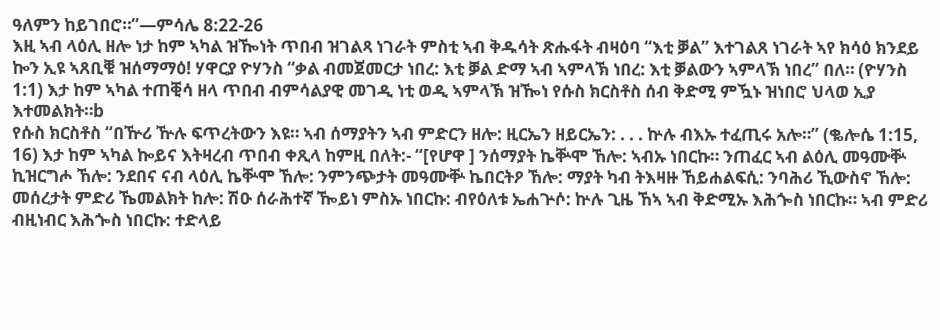ዓለምን ከይገበሮ።”—ምሳሌ 8:22-26
እዚ ኣብ ላዕሊ ዘሎ ነታ ከም ኣካል ዝዀነት ጥበብ ዝገልጻ ነገራት ምስቲ ኣብ ቅዱሳት ጽሑፋት ብዛዕባ “እቲ ቓል” እተገልጸ ነገራት ኣየ ክሳዕ ክንደይ ኰን ኢዩ ኣጸቢቑ ዝሰማማዕ! ሃዋርያ ዮሃንስ “ቃል ብመጀመርታ ነበረ: እቲ ቓል ድማ ኣብ ኣምላኽ ነበረ: እቲ ቓልውን ኣምላኽ ነበረ” በለ። (ዮሃንስ 1:1) እታ ከም ኣካል ተጠቒሳ ዘላ ጥበብ ብምሳልያዊ መገዲ ነቲ ወዲ ኣምላኽ ዝዀነ የሱስ ክርስቶስ ሰብ ቅድሚ ምዃኑ ዝነበሮ ህላወ ኢያ እተመልክት።b
የሱስ ክርስቶስ “በዅሪ ዅሉ ፍጥረትውን እዩ። ኣብ ሰማያትን ኣብ ምድርን ዘሎ: ዚርኤን ዘይርኤን: . . . ኵሉ ብእኡ ተፈጢሩ አሎ።” (ቈሎሴ 1:15, 16) እታ ከም ኣካል ኰይና እትዛረብ ጥበብ ቀጺላ ከምዚ በለት:- “[የሆዋ ] ንሰማያት ኬቝሞ ኸሎ: ኣብኡ ነበርኩ። ንጠፈር ኣብ ልዕሊ መዓሙቝ ኪዝርግሖ ኸሎ: ንደበና ናብ ላዕሊ ኬቝሞ ኸሎ: ንምንጭታት መዓሙቝ ኬበርትዖ ኸሎ: ማያት ካብ ትእዛዙ ኸይሐልፍሲ: ንባሕሪ ኺውስኖ ኸሎ: መሰረታት ምድሪ ኼመልክት ከሎ: ሽዑ ሰራሕተኛ ዀይነ ምስኡ ነበርኩ: ብየዕለቱ ኤሐጕሶ: ኵሉ ጊዜ ኸኣ ኣብ ቅድሚኡ እሕጐስ ነበርኩ። ኣብ ምድሪ ብዚነብር እሕጐስ ነበርኩ: ተድላይ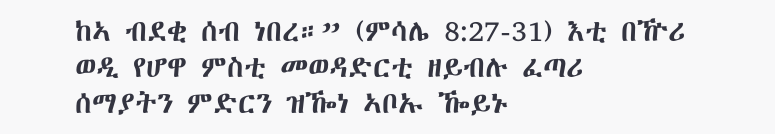ከኣ ብደቂ ሰብ ነበረ።” (ምሳሌ 8:27-31) እቲ በዅሪ ወዲ የሆዋ ምስቲ መወዳድርቲ ዘይብሉ ፈጣሪ ሰማያትን ምድርን ዝዀነ ኣቦኡ ዀይኑ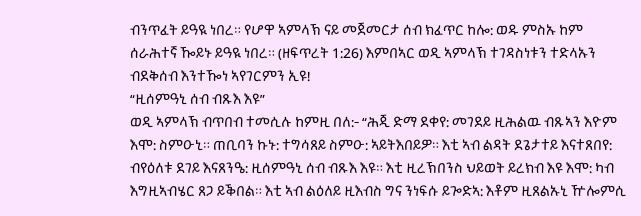ብንጥፈት ይዓዪ ነበረ። የሆዋ ኣምላኽ ናይ መጀመርታ ሰብ ክፈጥር ከሎ: ወዱ ምስኡ ከም ሰራሕተኛ ዀይኑ ይዓዪ ነበረ። (ዘፍጥረት 1:26) እምበኣር ወዲ ኣምላኽ ተገዳስነቱን ተድላኡን ብደቅሰብ እንተዀነ ኣየገርምን ኢዩ!
“ዚሰምዓኒ ሰብ ብጹእ እዩ”
ወዲ ኣምላኽ ብጥበብ ተመሲሉ ከምዚ በለ:- “ሕጂ ድማ ደቀየ: መገደይ ዚሕልዉ ብጹኣን እዮም እሞ: ስምዑኒ። ጠቢባን ኩኑ: ተግሳጸይ ስምዑ: ኣይትእበይዎ። እቲ ኣብ ልዳት ደጌታተይ እናተጸበየ: ብየዕለቱ ደገይ እናጸንዔ: ዚሰምዓኒ ሰብ ብጹእ እዩ። እቲ ዚረኽበንስ ህይወት ይረክብ እዩ እሞ: ካብ እግዚኣብሄር ጸጋ ይቕበል። እቲ ኣብ ልዕለይ ዚእብስ ግና ንነፍሱ ይጐድኣ: እቶም ዚጸልኡኒ ዅሎምሲ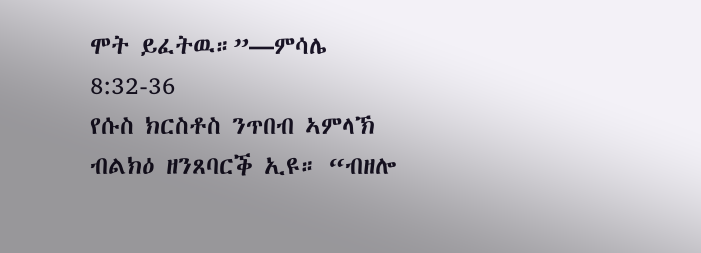ሞት ይፈትዉ።”—ምሳሌ 8:32-36
የሱስ ክርስቶስ ንጥበብ ኣምላኽ ብልክዕ ዘንጸባርቕ ኢዩ። “ብዘሎ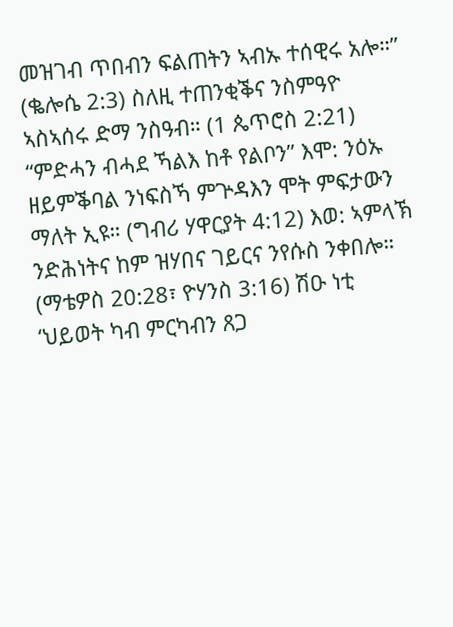መዝገብ ጥበብን ፍልጠትን ኣብኡ ተሰዊሩ አሎ።” (ቈሎሴ 2:3) ስለዚ ተጠንቂቕና ንስምዓዮ ኣስኣሰሩ ድማ ንስዓብ። (1 ጴጥሮስ 2:21) “ምድሓን ብሓደ ኻልእ ከቶ የልቦን” እሞ: ንዕኡ ዘይምቕባል ንነፍስኻ ምጕዳእን ሞት ምፍታውን ማለት ኢዩ። (ግብሪ ሃዋርያት 4:12) እወ: ኣምላኽ ንድሕነትና ከም ዝሃበና ገይርና ንየሱስ ንቀበሎ። (ማቴዎስ 20:28፣ ዮሃንስ 3:16) ሽዑ ነቲ ‘ህይወት ካብ ምርካብን ጸጋ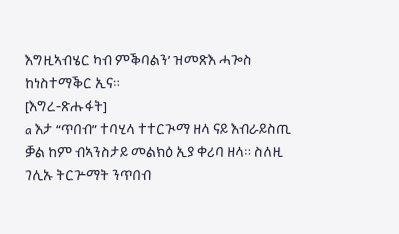እግዚኣብሄር ካብ ምቕባልን’ ዝመጽእ ሓጐስ ከነስተማቕር ኢና።
[እግረ-ጽሑፋት]
a እታ “ጥበብ” ተባሂላ ተተርጒማ ዘላ ናይ እብራይስጢ ቓል ከም ብኣንስታይ መልክዕ ኢያ ቀሪባ ዘላ። ስለዚ ገሊኡ ትርጕማት ንጥበብ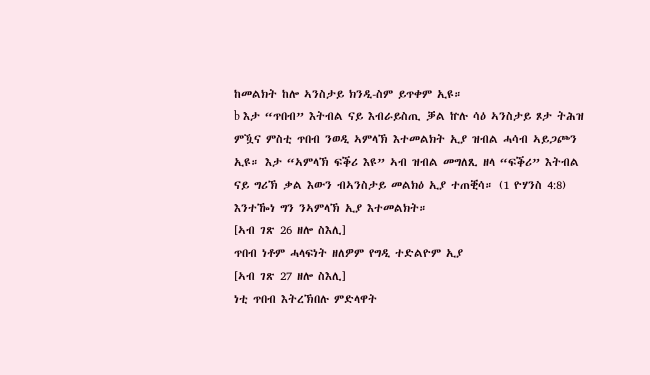ከመልክት ከሎ ኣንስታይ ክንዲ-ስም ይጥቀም ኢዩ።
b እታ “ጥበብ” እትብል ናይ እብራይስጢ ቓል ኵሉ ሳዕ ኣንስታይ ጾታ ትሕዝ ምዃና ምስቲ ጥበብ ንወዲ ኣምላኽ እተመልክት ኢያ ዝብል ሓሳብ ኣይጋጮን ኢዩ። እታ “ኣምላኽ ፍቕሪ እዩ” ኣብ ዝብል መግለጺ ዘላ “ፍቕሪ” እትብል ናይ ግሪኽ ቃል እውን ብኣንስታይ መልክዕ ኢያ ተጠቒሳ። (1 ዮሃንስ 4:8) እንተዀነ ግን ንኣምላኽ ኢያ እተመልክት።
[ኣብ ገጽ 26 ዘሎ ስእሊ]
ጥበብ ነቶም ሓላፍነት ዘለዎም የግዲ ተድልዮም ኢያ
[ኣብ ገጽ 27 ዘሎ ስእሊ]
ነቲ ጥበብ እትረኽበሉ ምድላዋት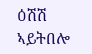ዕሽሽ ኣይትበሎ